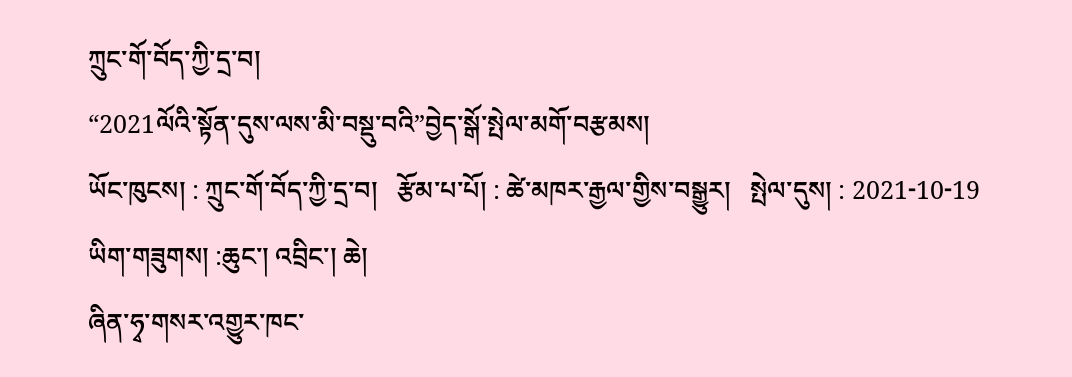ཀྲུང་གོ་བོད་ཀྱི་དྲ་བ།
“2021ལོའི་སྟོན་དུས་ལས་མི་བསྡུ་བའི”བྱེད་སྒོ་སྤེལ་མགོ་བརྩམས།
ཡོང་ཁུངས། : ཀྲུང་གོ་བོད་ཀྱི་དྲ་བ།   རྩོམ་པ་པོ། : ཚེ་མཁར་རྒྱལ་གྱིས་བསྒྱུར།   སྤེལ་དུས། : 2021-10-19
ཡིག་གཟུགས། :ཆུང་། འབྲིང་། ཆེ།
ཞིན་ཧྭ་གསར་འགྱུར་ཁང་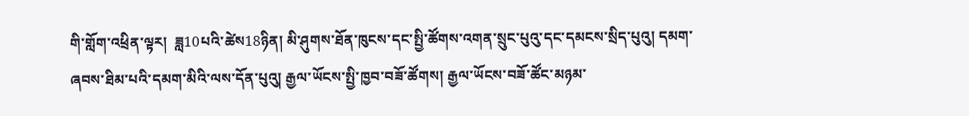གི་གློག་འཕྲིན་ལྟར།  ཟླ10པའི་ཚེས18ཉིན། མི་ཤུགས་ཐོན་ཁུངས་དང་སྤྱི་ཚོགས་འགན་སྲུང་པུའུ་དང་དམངས་སྲིད་པུའུ། དམག་ཞབས་ཐིམ་པའི་དམག་མིའི་ལས་དོན་པུའུ། རྒྱལ་ཡོངས་སྤྱི་ཁྱབ་བཟོ་ཚོགས། རྒྱལ་ཡོངས་བཟོ་ཚོང་མཉམ་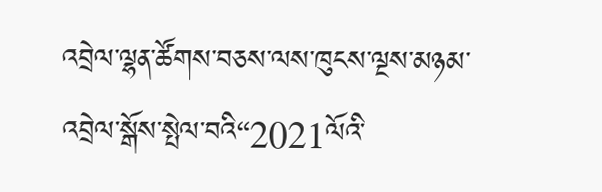འབྲེལ་ལྷན་ཚོགས་བཅས་ལས་ཁུངས་ལྔས་མཉམ་འབྲེལ་སྒོས་སྤེལ་བའི“2021ལོའི་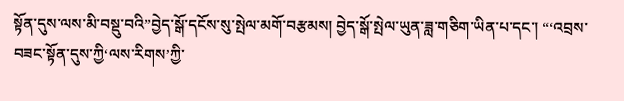སྟོན་དུས་ལས་མི་བསྡུ་བའི”བྱེད་སྒོ་དངོས་སུ་སྤེལ་མགོ་བརྩམས། བྱེད་སྒོ་སྤེལ་ཡུན་ཟླ་གཅིག་ཡིན་པ་དང་། “‘འབྲས་བཟང་སྟོན་དུས་ཀྱི‘ལས་རིགས’ཀྱི་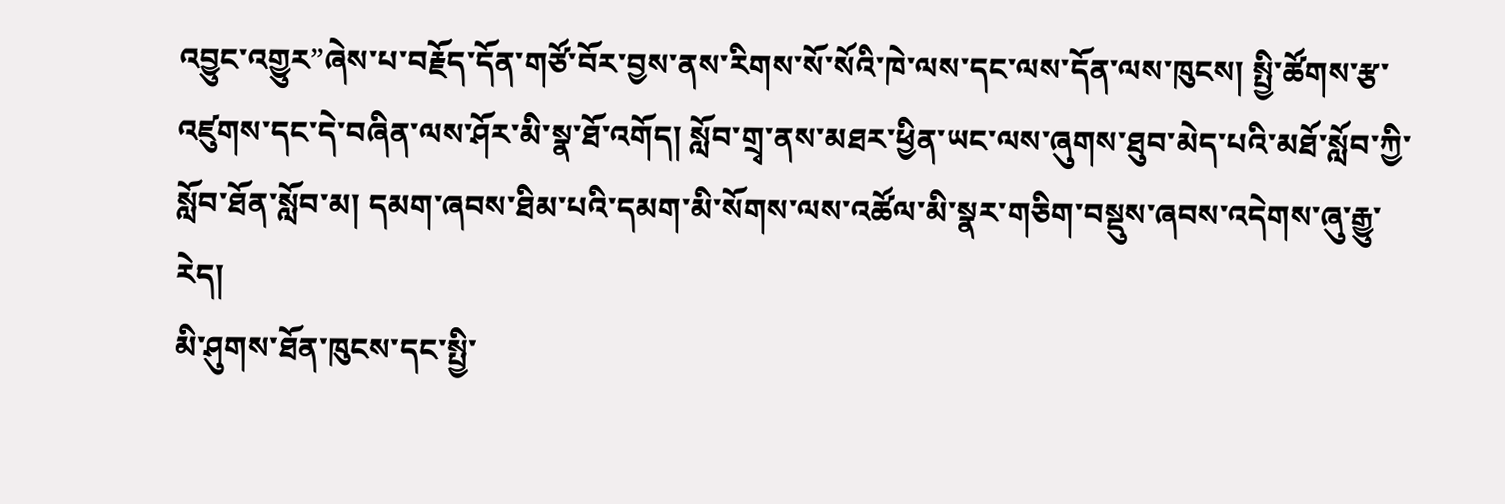འབྱུང་འགྱུར”ཞེས་པ་བརྗོད་དོན་གཙོ་བོར་བྱས་ནས་རིགས་སོ་སོའི་ཁེ་ལས་དང་ལས་དོན་ལས་ཁུངས། སྤྱི་ཚོགས་རྩ་འཛུགས་དང་དེ་བཞིན་ལས་ཤོར་མི་སྣ་ཐོ་འགོད། སློབ་གྲྭ་ནས་མཐར་ཕྱིན་ཡང་ལས་ཞུགས་ཐུབ་མེད་པའི་མཐོ་སློབ་ཀྱི་སློབ་ཐོན་སློབ་མ། དམག་ཞབས་ཐིམ་པའི་དམག་མི་སོགས་ལས་འཚོལ་མི་སྣར་གཅིག་བསྡུས་ཞབས་འདེགས་ཞུ་རྒྱུ་རེད།
མི་ཤུགས་ཐོན་ཁུངས་དང་སྤྱི་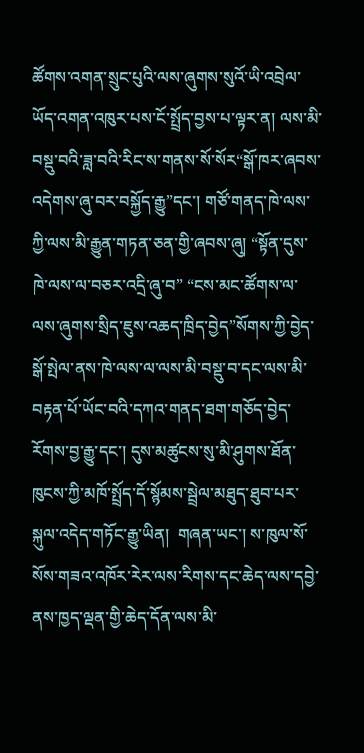ཚོགས་འགན་སྲུང་པུའི་ལས་ཞུགས་སུའོ་ཡི་འབྲེལ་ཡོད་འགན་འཁུར་པས་ངོ་སྤྲོད་བྱས་པ་ལྟར་ན། ལས་མི་བསྡུ་བའི་ཟླ་བའི་རིང་ས་གནས་སོ་སོར“སྒོ་ཁར་ཞབས་འདེགས་ཞུ་བར་བསྐྱོད་རྒྱུ”དང་། གཙོ་གནད་ཁེ་ལས་ཀྱི་ལས་མི་རྒྱུན་གཏན་ཅན་གྱི་ཞབས་ཞུ། “སྟོན་དུས་ཁེ་ལས་ལ་བཅར་འདྲི་ཞུ་བ” “ངས་མང་ཚོགས་ལ་ལས་ཞུགས་སྲིད་ཇུས་འཆད་ཁྲིད་བྱེད”སོགས་ཀྱི་བྱེད་སྒོ་སྤེལ་ནས་ཁེ་ལས་ལ་ལས་མི་བསྡུ་བ་དང་ལས་མི་བརྟན་པོ་ཡོང་བའི་དཀའ་གནད་ཐག་གཅོད་བྱེད་རོགས་བྱ་རྒྱུ་དང་། དུས་མཚུངས་སུ་མི་ཤུགས་ཐོན་ཁུངས་ཀྱི་མཁོ་སྤྲོད་དོ་སྙོམས་སྦྲེལ་མཐུད་ཐུབ་པར་སྐུལ་འདེད་གཏོང་རྒྱུ་ཡིན།  གཞན་ཡང་། ས་ཁུལ་སོ་སོས་གཟའ་འཁོར་རེར་ལས་རིགས་དང་ཆེད་ལས་དབྱེ་ནས་ཁྱད་ལྡན་གྱི་ཆེད་དོན་ལས་མི་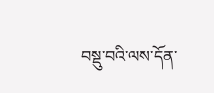བསྡུ་བའི་ལས་དོན་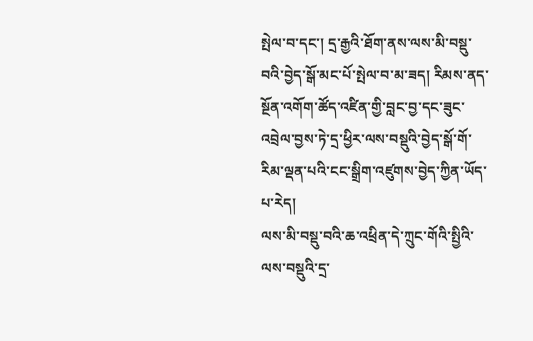སྤེལ་བ་དང་། དྲ་རྒྱའི་ཐོག་ནས་ལས་མི་བསྡུ་བའི་བྱེད་སྒོ་མང་པོ་སྤེལ་བ་མ་ཟད། རིམས་ནད་སྔོན་འགོག་ཚོད་འཛིན་གྱི་བླང་བྱ་དང་ཟུང་འབྲེལ་བྱས་ཏེ་དྲ་ཕྱིར་ལས་བསྡུའི་བྱེད་སྒོ་གོ་རིམ་ལྡན་པའི་ངང་སྒྲིག་འཛུགས་བྱེད་ཀྱིན་ཡོད་པ་རེད།
ལས་མི་བསྡུ་བའི་ཆ་འཕྲིན་དེ་ཀྲུང་གོའི་སྤྱིའི་ལས་བསྡུའི་དྲ་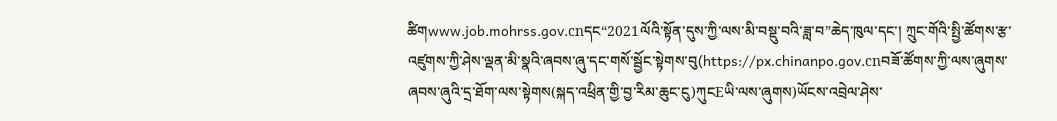ཚིགwww.job.mohrss.gov.cnདང“2021ལོའི་སྟོན་དུས་ཀྱི་ལས་མི་བསྡུ་བའི་ཟླ་བ”ཆེད་ཁུལ་དང་། ཀྲུང་གོའི་སྤྱི་ཚོགས་རྩ་འཛུགས་ཀྱི་ཤེས་ལྡན་མི་སྣའི་ཞབས་ཞུ་དང་གསོ་སྦྱོང་སྟེགས་བུ(https://px.chinanpo.gov.cnབཟོ་ཚོགས་ཀྱི་ལས་ཞུགས་ཞབས་ཞུའི་དྲ་ཐོག་ལས་སྟེགས(སྐད་འཕྲིན་གྱི་བྱ་རིམ་ཆུང་ངུ)ཀུངEཡི་ལས་ཞུགས)ཡོངས་འབྲེལ་ཤེས་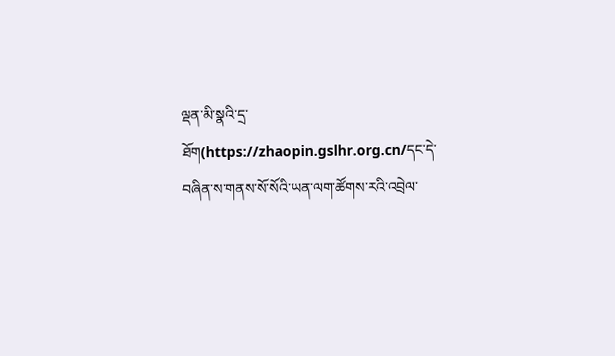ལྡན་མི་སྣའི་དྲ་ཐོག(https://zhaopin.gslhr.org.cn/དང་དེ་བཞིན་ས་གནས་སོ་སོའི་ཡན་ལག་ཚོགས་རའི་འབྲེལ་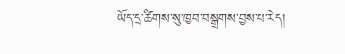ཡོད་དྲ་ཚིགས་སུ་ཁྱབ་བསྒྲགས་བྱས་པ་རེད།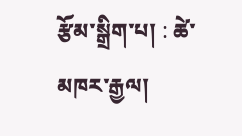རྩོམ་སྒྲིག་པ། : ཚེ་མཁར་རྒྱལ།